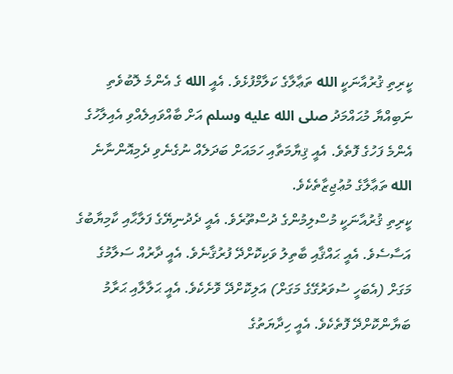ކީރިތި ޤުރުއާނަކީ الله ތަޢާލާގެ ކަލާމްފުޅެވެ. އެއީ الله ގެ އެންމެ ލޮބުވެތި ނަބިއްޔާ މުޙައްމަދު صلى الله عليه وسلم އަށް ބާއްވައިލެއްވި އެއިލާހުގެ އެންމެ ފަހުގެ ފޮތެވެ. އެއީ ޤިޔާމަތާއި ހަމައަށް ބަދަލެއް ނުގެނެވި ދެމިއޮންނާނެ الله ތަޢާލާގެ މުޢުޖިޒާތެކެވެ.
ކީރިތި ޤުރުއާނަކީ މުސްލިމުންގެ ދުސްތޫރެވެ. އެއީ ދެދުނިޔޭގެ ފަލާޙާއި ކާމިޔާބުގެ އަސާސެވެ. އެއީ ޙައްޤާއި ބާތިލު ވަކިކޮށްދޭ ފުރުޤާނެވެ. އެއީ ދާރުއް ސަލާމުގެ މަގަށް (އެބަހީ ސުވަރުގޭގެ މަގަށް) އަލިކޮށްދޭ ވޮށެކެވެ. އެއީ ޙަލާލާއި ޙަރާމު ބަޔާންކޮށްދޭ ފޮތެކެވެ. އެއީ ހިދާޔަތުގެ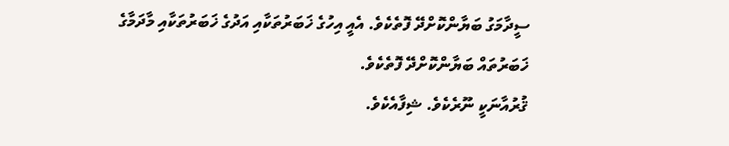ސީދާމަގު ބަޔާންކޮށްދޭ ފޮތެކެވެ. އެއީ އިހުގެ ޚަބަރުތަކާއި އަދުގެ ޚަބަރުތަކާއި މާދަމާގެ ޚަބަރުތައް ބަޔާންކޮށްދޭ ފޮތެކެވެ.
ޤުރުއާނަކީ ނޫރެކެވެ. ޝިފާއެކެވެ.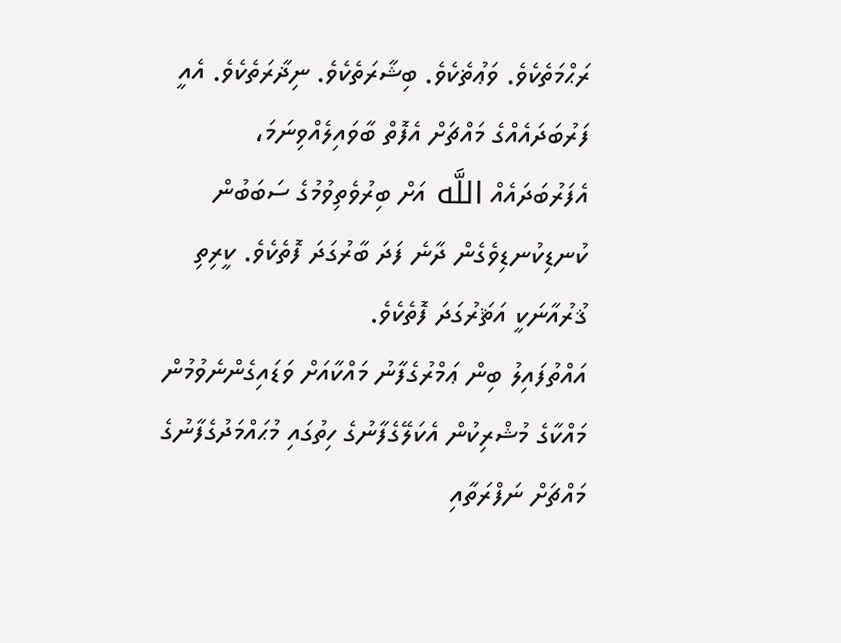ރަޙްމަތެކެވެ. ވަޢުޡެކެވެ. ބިޝާރަތެކެވެ. ނިޛާރަތެކެވެ. އެއީ ފަރުބަދައެއްގެ މައްޗަށް އެފޮތް ބާވައިލެއްވިނަމަ، އެފަރުބަދައެއް اللَّه އަށް ބިރުވެތިވުމުގެ ސަބަބުން ކުނޑިކުނޑިވެގެން ދާނެ ފަދަ ބާރުގަދަ ފޮތެކެވެ. ކީރިތި ޤުރުއާނަކީ އަޘަރުގަދަ ފޮތެކެވެ.
އައްތުފައިލު ބިން ޢަމްރުގެފާނު މައްކާއަށް ވަޑައިގެންނެވުމުން މައްކާގެ މުޝްރިކުން އެކަލޭގެފާނުގެ ހިތުގައި މުޙައްމަދުގެފާނުގެ މައްޗަށް ނަފްރަތާއި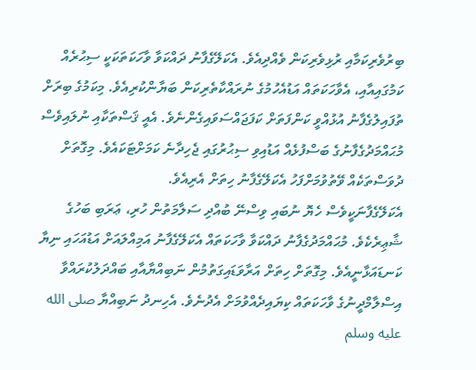ބިރުވެރިކަމާއި ރުޅިވެރިކަން ވެއްދިއެވެ. އެކަލޭގެފާނު ދައްކަވާ ވާހަކަތަކަކީ ސިޙުރެއް ކަމުގައިއާއި، އެވާހަކަތައް އަޑުއެހުމުގެ ނުރައްކާތެރިކަން ބަޔާންކުރިއެވެ. މިކަމުގެ ބިރަށް ތުފައިލުގެފާނު އުޅުއްވީ ކަންފަތަށް ކަފަޖައްސަވައިގެންނެވެ. އެއީ ޤަސްތަކާއި ނުލައިވެސް މުޙައްމަދުގެފާނުގެ ބަސްފުޅެއް އަޑުއިވި ސިޙުރުގައި ޖެހިދާނެ ކަމަށްޓަކައެވެ. މިގޮތަށް ދުވަސްތަކެއް ވޭތުވުމަށްފަހު އެކަލޭގެފާނު ހިތަށް އެރިއެވެ.
އެކަލޭގެފާނަކީވެސް ހެޔޮ ނުބައި ވިސްނޭ ބުއްދި ސަލާމަތުން ހުރި، ޢަރަބި ބަހުގެ ޝާޢިރެކެވެ. މުޙައްމަދުގެފާނު ދައްކަވާ ވާހަކަތައް އެކަލޭގެފާނު އަމިއްލައަށް އަޑުއަހައި ނިޔާ ކަނޑައަޅާނީއެވެ. މިގޮތަށް ހިތަށް އަރާވަޑައިގަތުމުން ނަބިއްޔާއާއި ބައްދަލުކުރައްވާ އިސްލާމްދީނުގެ ވާހަކަތައް ކިޔައިދެއްވުމަށް އެދުނެވެ. އެހިނދު ނަބިއްޔާ صلى الله عليه وسلم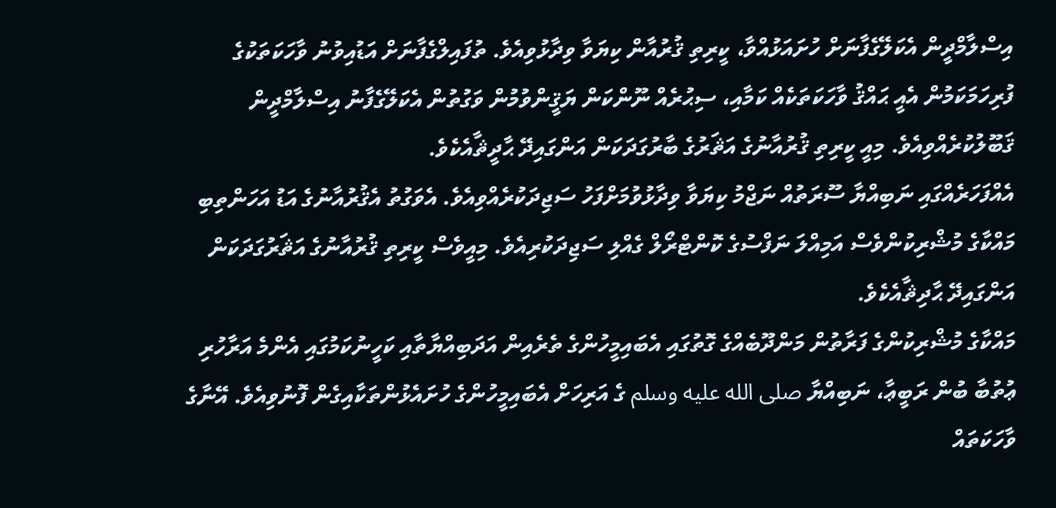އިސްލާމްދީން އެކަލޭގެފާނަށް ހުށައަޅުއްވާ، ކީރިތި ޤުރުއާން ކިޔަވާ ވިދާޅުވިއެވެ. ތުފައިލްގެފާނަށް އަޑުއިވުނު ވާހަކަތަކުގެ ފުރިހަމަކަމުން އެއީ ޙައްޤު ވާހަކަތަކެއް ކަމާއި، ސިޙުރެއް ނޫންކަން ޔަޤީންވުމުން ވަގުތުން އެކަލޭގެފާނު އިސްލާމްދީން
ޤަބޫލުކުރެއްވިއެވެ. މިއީ ކީރިތި ޤުރުއާނުގެ އަޘަރުގެ ބާރުގަދަކަން އަންގައިދޭ ޙާދީޘާއެކެވެ.
އެއްފަހަރެއްގައި ނަބިއްޔާ ސޫރަތުއް ނަޖްމު ކިޔަވާ ވިދާޅުވުމަށްފަހު ސަޖިދަކުރެއްވިއެވެ. އެވަގުތު އެޤުރުއާނުގެ އަޑު އަހަންތިބި މައްކާގެ މުޝްރިކުންވެސް އަމިއްލަ ނަފްސުގެ ކޮންޓްރޯލް ގެއްލި ސަޖިދަކުރިއެވެ. މިއީވެސް ކީރިތި ޤުރުއާނުގެ އަޘަރުގަދަކަން އަންގައިދޭ ޙާދިޘާއެކެވެ.
މައްކާގެ މުޝްރިކުންގެ ފަރާތުން މަންދޫބެއްގެ ގޮތުގައި އެބައިމީހުންގެ ތެރެއިން އަދަބިއްޔާތާއި ކަހީނުކަމުގައި އެންމެ އަރާހުރި ޢުތުބާ ބުން ރަބީޢާ، ނަބިއްޔާ صلى الله عليه وسلم ގެ އަރިހަށް އެބައިމީހުންގެ ހުށައެޅުންތަކާއިގެން ފޮނުވިއެވެ. އޭނާގެ ވާހަކަތައް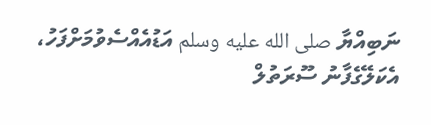ނަބިއްޔާ صلى الله عليه وسلم އަޑުއެއްސެވުމަށްފަހު، އެކަލޭގެފާނު ސޫރަތުލް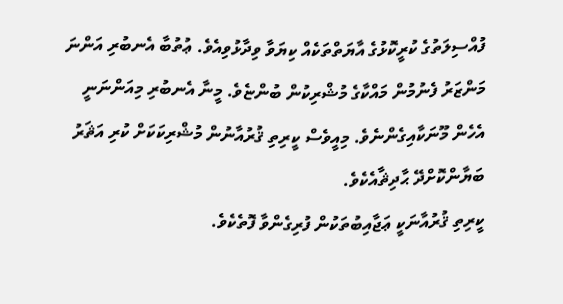ފުއްސިލަތުގެ ކުރީކޮޅުގެ އާޔަތްތަކެއް ކިޔަވާ ވިދާޅުވިއެވެ. ޢުތުބާ އެނބުރި އަންނަ މަންޒަރު ފެނުމުން މައްކާގެ މުޝްރިކުން ބުންޏެވެ. މީނާ އެނބުރި މިއަންނަނީ އެހެން މޫނަކާއިގެންނެވެ. މިއީވެސް ކީރިތި ޤުރުއާނުން މުޝްރިކަކަށް ކުރި އަޘަރު ބަޔާންކޮށްދޭ ޙާދިޘާއެކެވެ.
ކީރިތި ޤުރުއާނަކީ ޢަޖާއިބުތަކުން ފުރިގެންވާ ފޮތެކެވެ.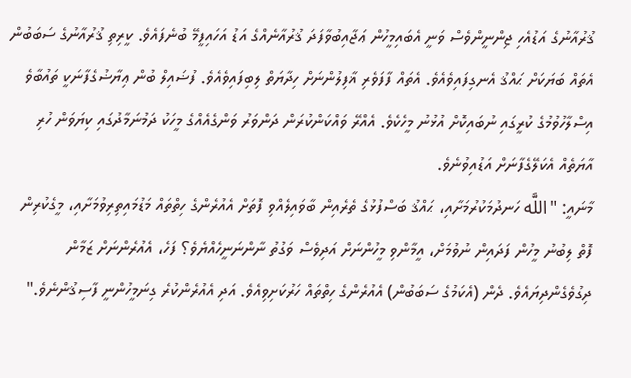ޤުރުއާނުގެ އަޑުއެހި ޖިންނީންވެސް ވަނީ އެބައިމީހުން ޢަޖާއިބުވާފަދަ ޤުރުއާނެއްގެ އަޑު އަހައިފީމޭ ބުނެފައެވެ. ކީރިތި ޤުރުއާނުގެ ސަބަބުން އެތައް ބަޔަކަށް ޙައްޤު އެނގިފައިވެއެވެ. އެތައް ފާފަވެރި ޣާފިލުންނަށް ހިދާޔަތް ލިބިފައިވެއެވެ. ފުޟައިލް ބުން ޢިޔާޟުގެފާނަކީ ތައުބާވެ އިސްލާހުވުމުގެ ކުރީގައި ނުބައިކޮށް އުޅުނު މީހެކެވެ. އެއްރޭ ވައްކަންކުރަން ދަންވަރު ވަންގެއެއްގެ މީހަކު ދަމުނަމާދުގައި ކިޔަވަން ހުރި އާޔަތެއް އެކަލޭގެފާނަށް އަޑުއިވުނެވެ.
މާނައީ: "اللَّه ހަނދުމަކުރުމަށާއި، ޙައްޤު ބަސްފުޅުގެ ތެރެއިން ބާވައިލެއްވި ފޮތަށް އެއުރެންގެ ހިތްތައް މަޑުމައިތިރިވުމަށާއި، މީގެކުރިން ފޮތް ލިބުނު މީހުން ފަދައިން ނުވުމަށް، އީމާންވި މީހުންނަށް އަދިވެސް ވަގުތު ނާންނަނީހެއްޔެވެ؟ ފަހެ، އެއުރެންނަށް ޒަމާން ދިގުވެގެންދިޔައެވެ. ދެން (އެކަމުގެ ސަބަބުން) އެއުރެންގެ ހިތްތައް ހަރުކަށިވިއެވެ. އަދި އެއުރެންކުރެ ގިނަމީހުންނީ ފާސިޤުންނެވެ."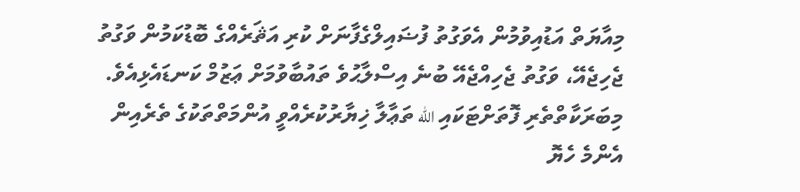މިއާޔަތް އަޑުއިވުމުން އެވަގުތު ފުޟައިލްގެފާނަށް ކުރި އަޘަރެއްގެ ބޮޑުކަމުން ވަގުތު ޖެހިޖެއޭ، ވަގުތު ޖެހިއްޖެއޭ ބުނެ އިސްލާޙުވެ ތައުބާވުމަށް ޢަޒުމް ކަނޑައެޅިއެވެ.
މިބަރަކާތްތެރި ފޮތަށްޓަކައި الله ތަޢާލާ ޚިޔާރުކުރެއްވީ އުންމަތްތަކުގެ ތެރެއިން އެންމެ ހެޔޮ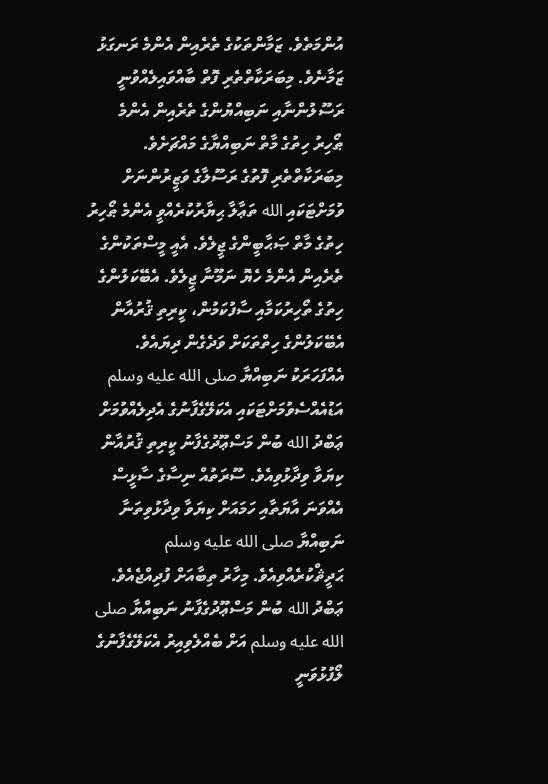އުންމަތެވެ. ޒަމާންތަކުގެ ތެރެއިން އެންމެ ރަނގަޅު ޒަމާނެވެ. މިބަރަކާތްތެރި ފޮތް ބާއްވައިލެއްވުނީ ރަސޫލުންނާއި ނަބިއްޔުންގެ ތެރެއިން އެންމެ ޠޯހިރު ހިތުގެ މާތް ނަބިއްޔާގެ މައްޗަށެވެ. މިބަރަކާތްތެރި ފޮތުގެ ރަސޫލާގެ ވަޒީރުންނަށް ވުމަށްޓަކައި الله ތަޢާލާ ޙިޔާރުކުރެއްވީ އެންމެ ޠޯހިރު ހިތުގެ މާތް ޞަޙާބީންގެ ޖީލެވެ. އެއީ މީސްތަކުންގެ ތެރެއިން އެންމެ ހެޔޮ ނަމޫނާ ޖީލެވެ. އެބޭކަލުންގެ ހިތުގެ ތޯހިރުކަމާއި ސާފުކަމުން، ކީރިތި ޤުރުއާން އެބޭކަލުންގެ ހިތްތަކަށް ވަދެގެން ދިޔައެވެ.
އެއްފަހަރަކު ނަބިއްޔާ صلى الله عليه وسلم އަޑުއެއްސެވުމަށްޓަކައި އެކަލޭގެފާނުގެ އެދިލެއްވުމަށް ޢަބްދު الله ބުން މަސްޢޫދުގެފާނު ކީރިތި ޤުރުއާން ކިޔަވާ ވިދާޅުވިއެވެ. ސޫރަތުއް ނިސާގެ ސާޅީސް އެއްވަނަ އާޔަތާއި ހަމައަށް ކިޔަވާ ވިދާޅުވިތަނާ ނަބިއްޔާ صلى الله عليه وسلم ޙަދީޘްކުރެއްވިއެވެ. މިހާރު ތިބާއަށް ފުދިއްޖެއެވެ. ޢަބްދު الله ބުން މަސްޢޫދުގެފާނު ނަބިއްޔާ صلى الله عليه وسلم އަށް ބެއްލެވިއިރު އެކަލޭގެފާނުގެ ލޯފުޅުވަނީ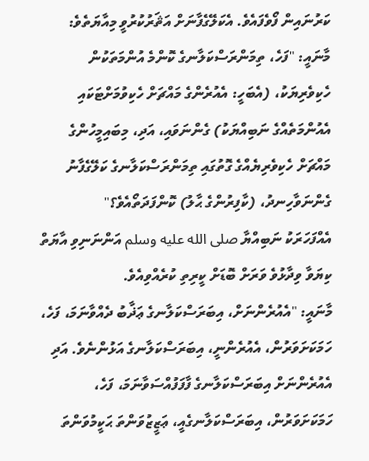ކަރުނައިން ފޯވެފައެވެ. އެކަލޭގެފާނަށް އަޘަރުކުރުވީ މިއާޔަތެވެ:
މާނައީ: "ފަހެ، ތިމަންރަސްކަލާނގެ ކޮންމެ އުންމަތަކުން ހެކިވެރިޔަކު، (އެބަހީ: އެއުރެންގެ މައްޗަށް ހެކިވުމަށްޓަކައި އެއުންމަތެއްގެ ނަބިއްޔަކު) ގެންނަވައި، އަދި، މިބައިމީހުންގެ މައްޗަށް ހެކިވެރިޔެއްގެ ގޮތުގައި ތިމަންރަސްކަލާނގެ ކަލޭގެފާނު ގެންނަވާހިނދު، (ކާފިރުންގެ ޙާލު) ކޮންފަދަތޯއެވެ؟"
އެއްފަހަރަކު ނަބިއްޔާ صلى الله عليه وسلم އަންނަނިވި އާޔަތް ކިޔަވާ ވިދާޅުވެ ވަރަށް ބޮޑަށް ކީރިތި ކުރެއްވިއެވެ.
މާނައީ: "އެއުރެންނަށް، އިބަރަސްކަލާނގެ ޢަޛާބު ދެއްވާނަމަ، ފަހެ، ހަމަކަށަވަރުން، އެއުރެންނީ، އިބަރަސްކަލާނގެ އަޅުންނެވެ. އަދި އެއުރެންނަށް އިބަރަސްކަލާނގެ ފާފަފުއްސަވާނަމަ، ފަހެ، ހަމަކަށަވަރުން، އިބަރަސްކަލާނގެއީ، ޢަޒީޒުވަންތަ ޙަކީމުވަންތަ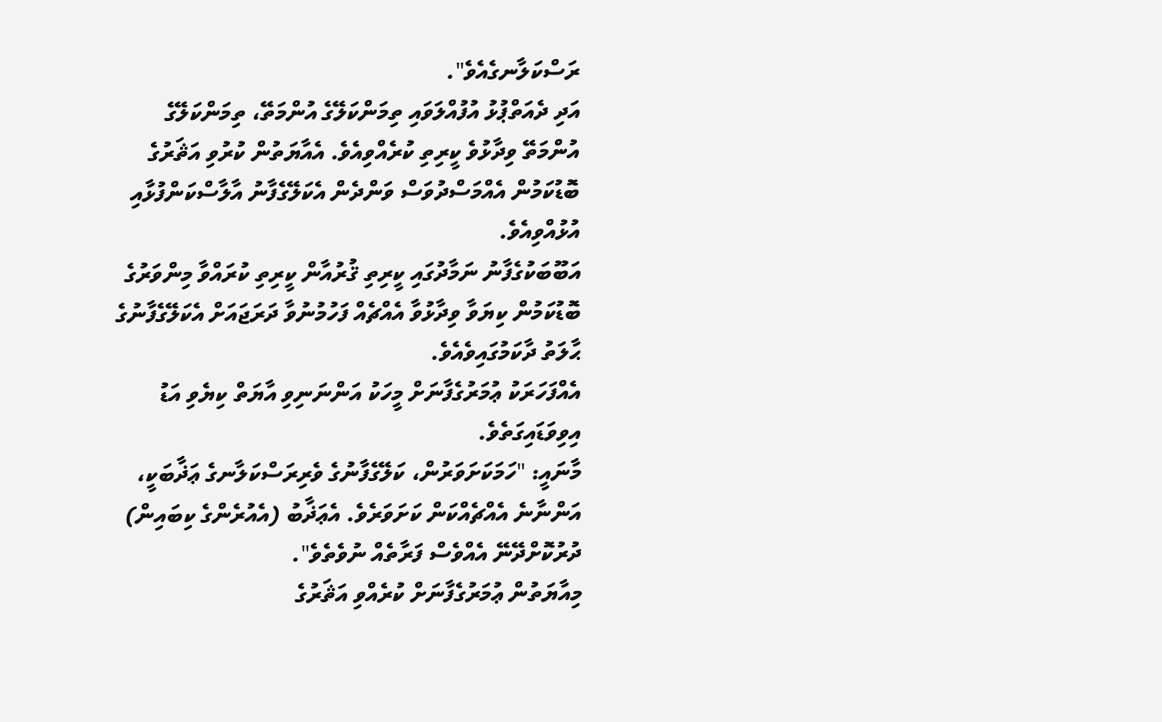ރަސްކަލާނގެއެވެ".
އަދި ދެއަތްޕުޅު އުފުއްލަވައި ތިމަންކަލޭގެ އުންމަތޭ، ތިމަންކަލޭގެ އުންމަތޭ ވިދާޅުވެ ކީރިތި ކުރެއްވިއެވެ. އެއާޔަތުން ކުރުވި އަޘަރުގެ ބޮޑުކަމުން އެއްމަސްދުވަސް ވަންދެން އެކަލޭގެފާނު އާލާސްކަންފުޅާއި އުޅުއްވިއެވެ.
އަބޫބަކުގެފާނު ނަމާދުގައި ކީރިތި ޤުރުއާން ކީރިތި ކުރައްވާ މިންވަރުގެ ބޮޑުކަމުން ކިޔަވާ ވިދާޅުވާ އެއްޗެއް ފަހުމުނުވާ ދަރަޖައަށް އެކަލޭގެފާނުގެ ޙާލަތު ދާކަމުގައިވެއެވެ.
އެއްފަހަރަކު ޢުމަރުގެފާނަށް މީހަކު އަންނަނިވި އާޔަތް ކިޔެވި އަޑު އިވިވަޑައިގަތެވެ.
މާނައީ: "ހަމަކަށަވަރުން، ކަލޭގެފާނުގެ ވެރިރަސްކަލާނގެ ޢަޛާބަކީ، އަންނާނެ އެއްޗެއްކަން ކަށަވަރެވެ. އެޢަޛާބު (އެއުރެންގެ ކިބައިން) ދުރުކޮށްދޭނޭ އެއްވެސް ފަރާތެއް ނުވެތެވެ".
މިއާޔަތުން ޢުމަރުގެފާނަށް ކުރެއްވި އަޘަރުގެ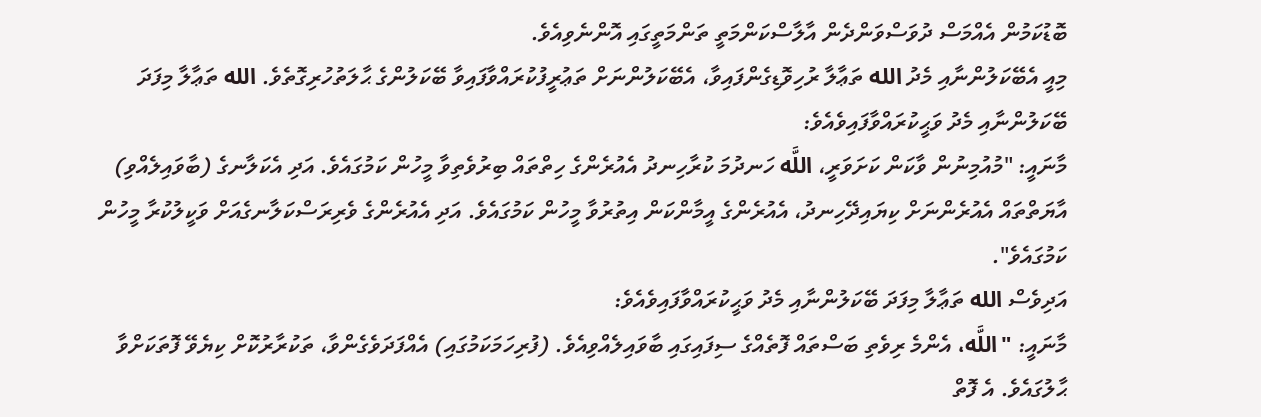ބޮޑުކަމުން އެއްމަސް ދުވަސްވަންދެން އާލާސްކަންމަތީ ތަންމަތީގައި އޮންނެވިއެވެ.
މިއީ އެބޭކަލުންނާއި މެދު الله ތަޢާލާ ރުހިވޮޑިގެންފައިވާ، އެބޭކަލުންނަށް ތަޢުރީފުކުރައްވާފައިވާ ބޭކަލުންގެ ޙާލަތުހުރިގޮތެވެ. الله ތަޢާލާ މިފަދަ ބޭކަލުންނާއި މެދު ވަޙީކުރައްވާފައިވެއެވެ:
މާނައީ: "މުއުމިނުން ވާކަން ކަށަވަރީ، اللَّه ހަނދުމަ ކުރާހިނދު އެއުރެންގެ ހިތްތައް ބިރުވެތިވާ މީހުން ކަމުގައެވެ. އަދި އެކަލާނގެ (ބާވައިލެއްވި) އާޔަތްތައް އެއުރެންނަށް ކިޔައިދޭހިނދު، އެއުރެންގެ އީމާންކަން އިތުރުވާ މީހުން ކަމުގައެވެ. އަދި އެއުރެންގެ ވެރިރަސްކަލާނގެއަށް ވަކީލުކުރާ މީހުން ކަމުގައެވެ".
އަދިވެސް الله ތަޢާލާ މިފަދަ ބޭކަލުންނާއި މެދު ވަޙީކުރައްވާފައިވެއެވެ:
މާނައީ: "اللَّه، އެންމެ ރިވެތި ބަސްތައް ފޮތެއްގެ ސިފައިގައި ބާވައިލެއްވިއެވެ. (ފުރިހަމަކަމުގައި) އެއްފަދަވެގެންވާ، ތަކުރާރުކޮށް ކިޔެވޭ ފޮތަކަށްވާ ޙާލުގައެވެ. އެ ފޮތް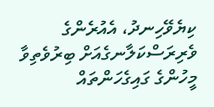ކިޔެވޭހިނދު، އެއުރެންގެ ވެރިރަސްކަލާނގެއަށް ބިރުވެތިވާ މީހުންގެ ގައިގެހަންތައް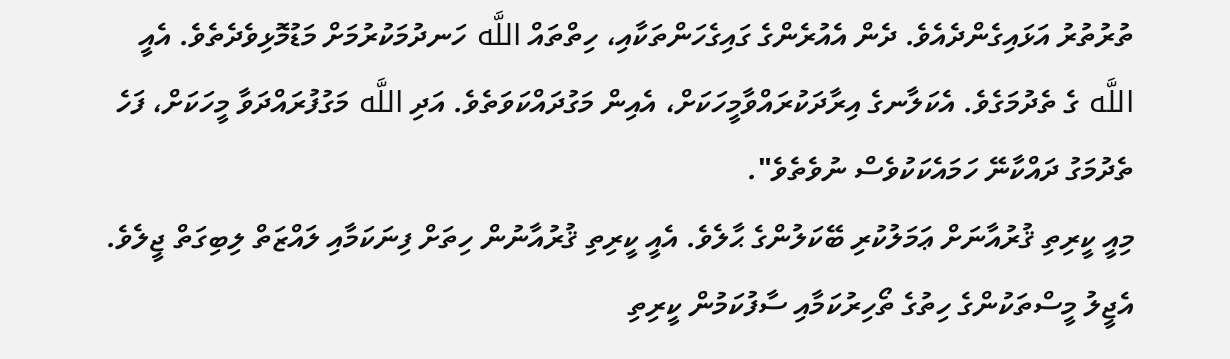ތުރުތުރު އަޅައިގެންދެއެވެ. ދެން އެއުރެންގެ ގައިގެހަންތަކާއި، ހިތްތައް اللَّه ހަނދުމަކުރުމަށް މަޑުމޮޅިވެދެތެވެ. އެއީ اللَّه ގެ ތެދުމަގެވެ. އެކަލާނގެ އިރާދަކުރައްވާމީހަކަށް، އެއިން މަގުދައްކަވަތެވެ. އަދި اللَّه މަގުފުރައްދަވާ މީހަކަށް، ފަހެ ތެދުމަގު ދައްކާނޭ ހަމައެކަކުވެސް ނުވެތެވެ".
މިއީ ކީރިތި ޤުރުއާނަށް ޢަމަލުކުރި ބޭކަލުންގެ ޙާލެވެ. އެއީ ކީރިތި ޤުރުއާނުން ހިތަށް ފިނަކަމާއި ލައްޒަތް ލިބިގަތް ޖީލެވެ. އެޖީލު މީސްތަކުންގެ ހިތުގެ ތޯހިރުކަމާއި ސާފުކަމުން ކީރިތި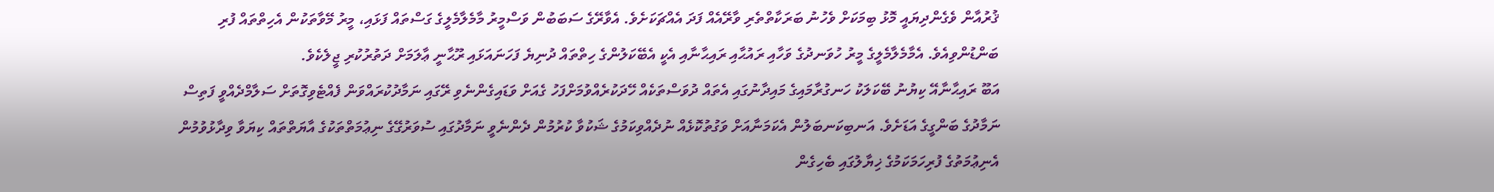ޤުރުއާން ވެގެންދިޔައީ މޮޅު ބިމަކަށް ވެހުނު ބަރަކާތްތެރި ވާރޭއެއް ފަދަ އެއްޗަކަށެވެ. އެވާރޭގެ ސަބަބުން ވަސްމީރު މާމެލާމެލީގެ ގަސްތައް ފަޅައި، މީރު މޭވާތަކުން އެހިތްތައް ފުރި ބަންޑުންވިއެވެ. އެމާމެލާމެލީގެ މީރު ހުވަނދުގެ ވަހާއި ރައުޙާއި ރައިޙާނާއި އެކީ އެބޭކަލުންގެ ހިތްތައް ދުނިޔެ ފަހަނައަޅައި ރޫޙާނީ ޢާލަމަށް ދަތުރުކުރި ޖީލެކެވެ.
އަބޫ ރައިޙާނާއޭ ކިޔުނު ބޭކަލަކު ހަނގުރާމައިގެ މައިދާނުގައި އެތައް ދުވަސްތަކެއް ހޭދަކުރެއްވުމަށްފަހު ގެއަށް ވަޑައިގެންނެވި ރޭގައި ނަމާދުކުރައްވަން ފެއްޓެވިގޮތަށް ސަލާމްދެއްވީ ފަތިސް ނަމާދުގެ ބަންގީގެ އަޑަށެވެ. އަނބިކަނބަލުން އެކަމަނާއަށް ވަގުތުކޮޅެއް ނުދެއްވިކަމުގެ ޝަކުވާ ކުރުމުން ދެންނެވީ ނަމާދުގައި ސުވަރުގޭގެ ނިޢުމަތްތަކުގެ އާޔަތްތައް ކިޔަވާ ވިދާޅުވުމުން އެނިޢުމަތުގެ ފުރިހަމަކަމުގެ ޚިޔާލުގައި ބެހިގެން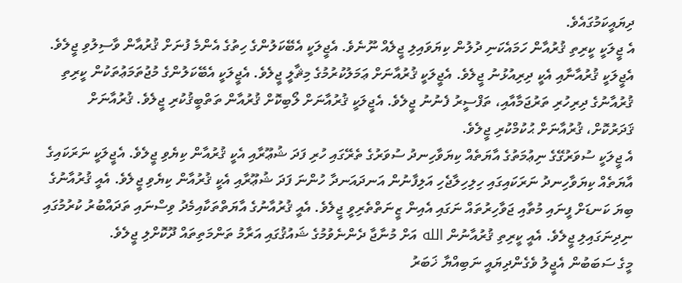ދިޔައީކަމުގައެވެ.
އެ ޖީލަކީ ކީރިތި ޤުރުއާން ހަމައެކަނި ދުލުން ކިޔަވައިލި ޖީލެއް ނޫނެވެ. އެޖީލަކީ އެބޭކަލުންގެ ހިތުގެ އެންމެ ފުނަށް ޤުރުއާން ވާސިލުވި ޖީލެވެ. އެޖީލަކީ ޤުރުއާނާއި އެކީ ދިރިއުޅުނު ޖީލެވެ. އެޖީލަކީ ޤުރުއާނަށް ޢަމަލުކުރުމުގެ މިޘާލީ ޖީލެވެ. އެޖީލަކީ އެބޭކަލުންގެ މުޖުތަމަޢުތަކުން ކީރިތި ޤުރުއާނުގެ ދިރިހުރި ތަރުޖަމާއާއި، ތަފްސީރު ފެނުނު ޖީލެވެ. އެޖީލަކީ ޤުރުއާނަށް ލޯބިކޮށް ޤުރުއާން ތަތްބީޤުކުރި ޖީލެވެ. ޤުރުއާނަށް ޤަދަރުކޮށް، ޤުރުއާނަށް ޙުކުމްކުރި ޖީލެވެ.
އެ ޖީލަކީ ސުވަރުގޭގެ ނިޢުމަތުގެ އާޔަތެއް ކިޔަވާހިނދު ސުވަރުގެ ތެރޭގައި ހުރި ފަދަ ޝުޢޫރާއި އެކީ ޤުރުއާން ކިޔެވި ޖީލެވެ. އެޖީލަކީ ނަރަކައިގެ އާޔަތެއް ކިޔަވާހިނދު ނަރަކައިގައި ހިލިހިލާޖެހި އަލިފާނުން އަނދައަނދާ ހުންނަ ފަދަ ޝުޢޫރާއި އެކީ ޤުރުއާން ކިޔެވި ޖީލެވެ. އެއީ ޤުރުއާނުގެ ބިޔަ ކަނޑަށް ފީނައި މުތާއި ޖަވާހިރުތައް ނަގައި އެއިން ޒީނަތްތެރިވީ ޖީލެވެ. އެއީ ޤުރުއާނުގެ އާޔަތްތަކާއިމެދު ވިސްނައި ތަދައްބުރު ކުރުމުގައި ނިދިނަގައިލި ޖީލެވެ. އެއީ ކީރިތި ޤުރުއާނުން الله އަށް މުނާޖާ ދެންނެވުމުގެ ޝައުޤުގައި އަރާމު ތަންމަތިތައް ދޫކޮށްލި ޖީލެވެ.
މީގެ ސަބަބުން އެޖީލު ވެގެންދިޔައީ ނަބިއްޔާ ޚަބަރު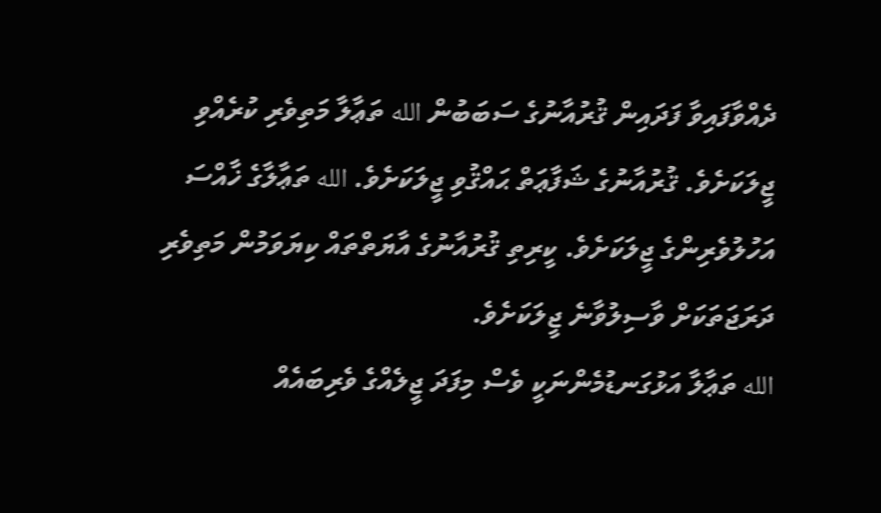ދެއްވާފައިވާ ފަދައިން ޤުރުއާނުގެ ސަބަބުން الله ތަޢާލާ މަތިވެރި ކުރެއްވި ޖީލަކަށެވެ. ޤުރުއާނުގެ ޝަފާޢަތް ޙައްޤުވި ޖީލަކަށެވެ. الله ތަޢާލާގެ ޚާއްސަ އަހުލުވެރިންގެ ޖީލަކަށެވެ. ކީރިތި ޤުރުއާނުގެ އާޔަތްތައް ކިޔަވަމުން މަތިވެރި ދަރަޖަތަކަށް ވާސިލުވާނެ ޖީލަކަށެވެ.
الله ތަޢާލާ އަޅުގަނޑުމެންނަކީ ވެސް މިފަދަ ޖީލެއްގެ ވެރިބައެއް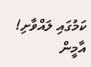ކަމުގައި ލައްވާށި! އާމީން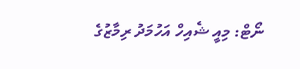ނޯޓް: މިއީ ޝެއިހް އަހުމަދު ރިމާޒުގެ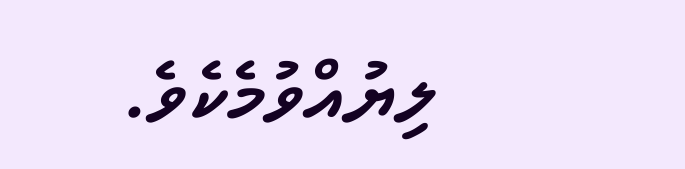ލިޔުއްވުމެކެވެ.